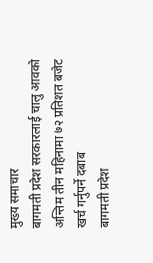मुख्य समाचार
बागमती प्रदेश सरकारलाई चालु आवको अन्तिम तीन महिनामा ७२ प्रतिशत बजेट खर्च गर्नुपर्ने दबाब
बागमती प्रदेश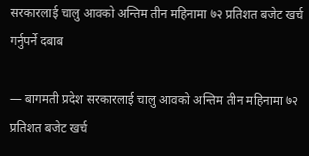सरकारलाई चालु आवको अन्तिम तीन महिनामा ७२ प्रतिशत बजेट खर्च गर्नुपर्ने दबाब

— बागमती प्रदेश सरकारलाई चालु आवको अन्तिम तीन महिनामा ७२ प्रतिशत बजेट खर्च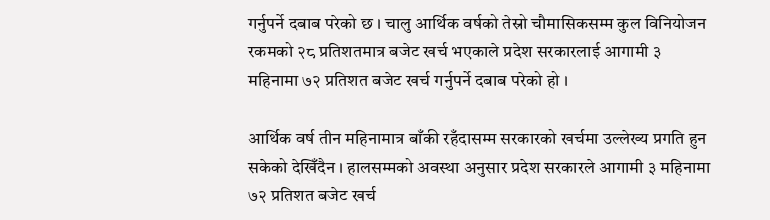गर्नुपर्ने दबाब परेको छ । चालु आर्थिक वर्षको तेस्रो चौमासिकसम्म कुल विनियोजन रकमको २८ प्रतिशतमात्र बजेट खर्च भएकाले प्रदेश सरकारलाई आगामी ३ महिनामा ७२ प्रतिशत बजेट खर्च गर्नुपर्ने दबाब परेको हो ।

आर्थिक वर्ष तीन महिनामात्र बाँकी रहँदासम्म सरकारको खर्चमा उल्लेख्य प्रगति हुन सकेको देखिँदैन । हालसम्मको अवस्था अनुसार प्रदेश सरकारले आगामी ३ महिनामा ७२ प्रतिशत बजेट खर्च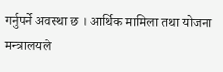गर्नुपर्ने अवस्था छ । आर्थिक मामिला तथा योजना मन्त्रालयले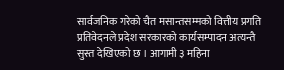सार्वजनिक गरेको चैत मसान्तसम्मको वित्तीय प्रगति प्रतिवेदनले प्रदेश सरकारको कार्यसम्पादन अत्यन्तै सुस्त देखिएको छ । आगामी ३ महिना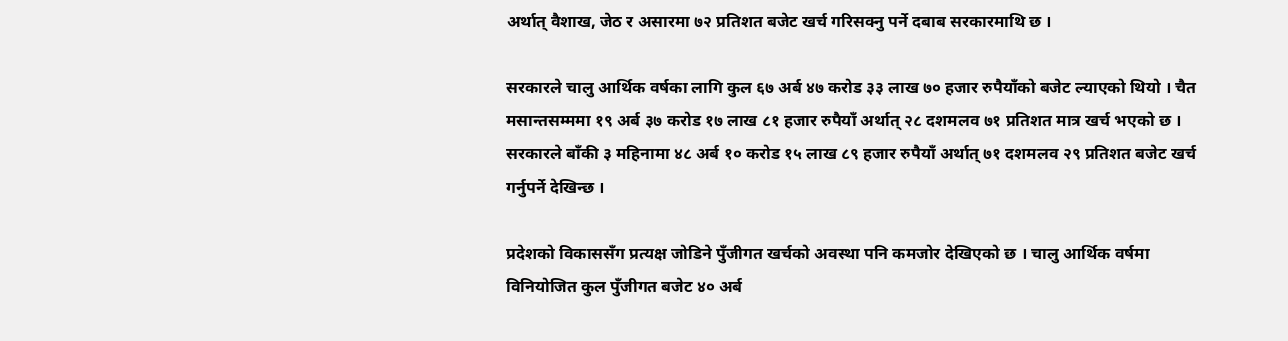अर्थात् वैशाख, जेठ र असारमा ७२ प्रतिशत बजेट खर्च गरिसक्नु पर्ने दबाब सरकारमाथि छ ।

सरकारले चालु आर्थिक वर्षका लागि कुल ६७ अर्ब ४७ करोड ३३ लाख ७० हजार रुपैयाँको बजेट ल्याएको थियो । चैत मसान्तसम्ममा १९ अर्ब ३७ करोड १७ लाख ८१ हजार रुपैयाँ अर्थात् २८ दशमलव ७१ प्रतिशत मात्र खर्च भएको छ । सरकारले बाँकी ३ महिनामा ४८ अर्ब १० करोड १५ लाख ८९ हजार रुपैयाँ अर्थात् ७१ दशमलव २९ प्रतिशत बजेट खर्च गर्नुपर्ने देखिन्छ ।

प्रदेशको विकाससँग प्रत्यक्ष जोडिने पुँजीगत खर्चको अवस्था पनि कमजोर देखिएको छ । चालु आर्थिक वर्षमा विनियोजित कुल पुँजीगत बजेट ४० अर्ब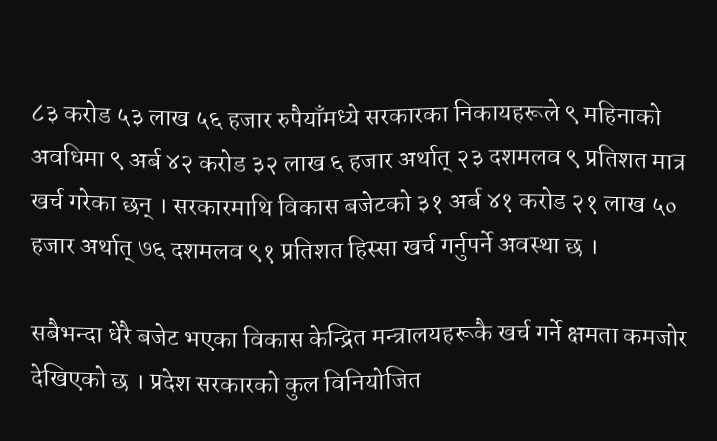८३ करोड ५३ लाख ५६ हजार रुपैयाँमध्ये सरकारका निकायहरूले ९ महिनाको अवधिमा ९ अर्ब ४२ करोड ३२ लाख ६ हजार अर्थात् २३ दशमलव ९ प्रतिशत मात्र खर्च गरेका छन् । सरकारमाथि विकास बजेटको ३१ अर्ब ४१ करोड २१ लाख ५० हजार अर्थात् ७६ दशमलव ९१ प्रतिशत हिस्सा खर्च गर्नुपर्ने अवस्था छ ।

सबैभन्दा धेरै बजेट भएका विकास केन्द्रित मन्त्रालयहरूकै खर्च गर्ने क्षमता कमजोर देखिएको छ । प्रदेश सरकारको कुल विनियोजित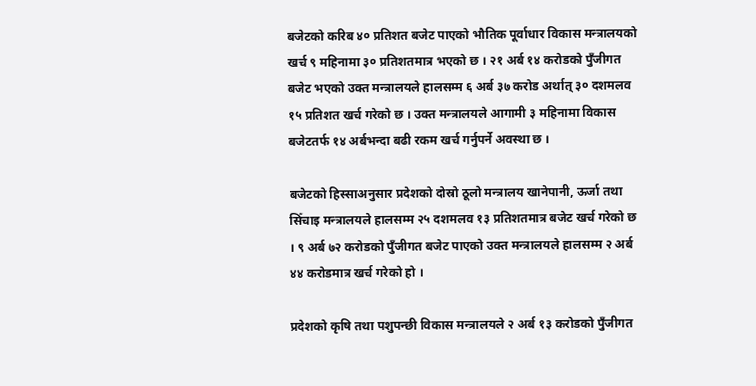बजेटको करिब ४० प्रतिशत बजेट पाएको भौतिक पूर्वाधार विकास मन्त्रालयको खर्च ९ महिनामा ३० प्रतिशतमात्र भएको छ । २१ अर्ब १४ करोडको पुँजीगत बजेट भएको उक्त मन्त्रालयले हालसम्म ६ अर्ब ३७ करोड अर्थात् ३० दशमलव १५ प्रतिशत खर्च गरेको छ । उक्त मन्त्रालयले आगामी ३ महिनामा विकास बजेटतर्फ १४ अर्बभन्दा बढी रकम खर्च गर्नुपर्ने अवस्था छ ।

बजेटको हिस्साअनुसार प्रदेशको दोस्रो ठूलो मन्त्रालय खानेपानी, ऊर्जा तथा सिँचाइ मन्त्रालयले हालसम्म २५ दशमलव १३ प्रतिशतमात्र बजेट खर्च गरेको छ । ९ अर्ब ७२ करोडको पुँजीगत बजेट पाएको उक्त मन्त्रालयले हालसम्म २ अर्ब ४४ करोडमात्र खर्च गरेको हो ।

प्रदेशको कृषि तथा पशुपन्छी विकास मन्त्रालयले २ अर्ब १३ करोडको पुँजीगत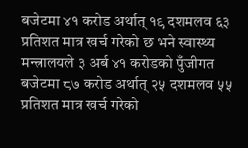बजेटमा ४१ करोड अर्थात् १९ दशमलव ६३ प्रतिशत मात्र खर्च गरेको छ भने स्वास्थ्य मन्त्रालयले ३ अर्ब ४१ करोडको पुँजीगत बजेटमा ८७ करोड अर्थात् २५ दशमलव ५५ प्रतिशत मात्र खर्च गरेको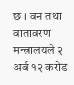छ । वन तथा वातावरण मन्त्रालयले २ अर्ब १२ करोड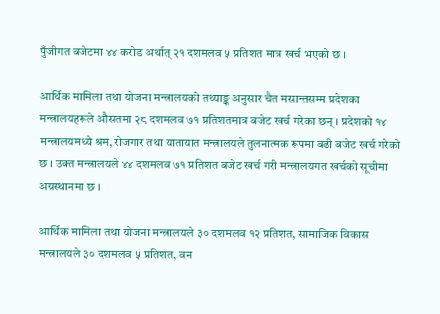पुँजीगत बजेटमा ४४ करोड अर्थात् २१ दशमलव ५ प्रतिशत मात्र खर्च भएको छ ।

आर्थिक मामिला तथा योजना मन्त्रालयको तथ्याङ्क अनुसार चैत मसान्तसम्म प्रदेशका मन्त्रालयहरूले औसतमा २८ दशमलव ७१ प्रतिशतमात्र बजेट खर्च गरेका छन् । प्रदेशको १४ मन्त्रालयमध्ये श्रम, रोजगार तथा यातायात मन्त्रालयले तुलनात्मक रूपमा बढी बजेट खर्च गरेको छ । उक्त मन्त्रालयले ४४ दशमलव ७१ प्रतिशत बजेट खर्च गरी मन्त्रालयगत खर्चको सूचीमा अग्रस्थानमा छ ।

आर्थिक मामिला तथा योजना मन्त्रालयले ३० दशमलव १२ प्रतिशत, सामाजिक विकास मन्त्रालयले ३० दशमलव ५ प्रतिशत, वन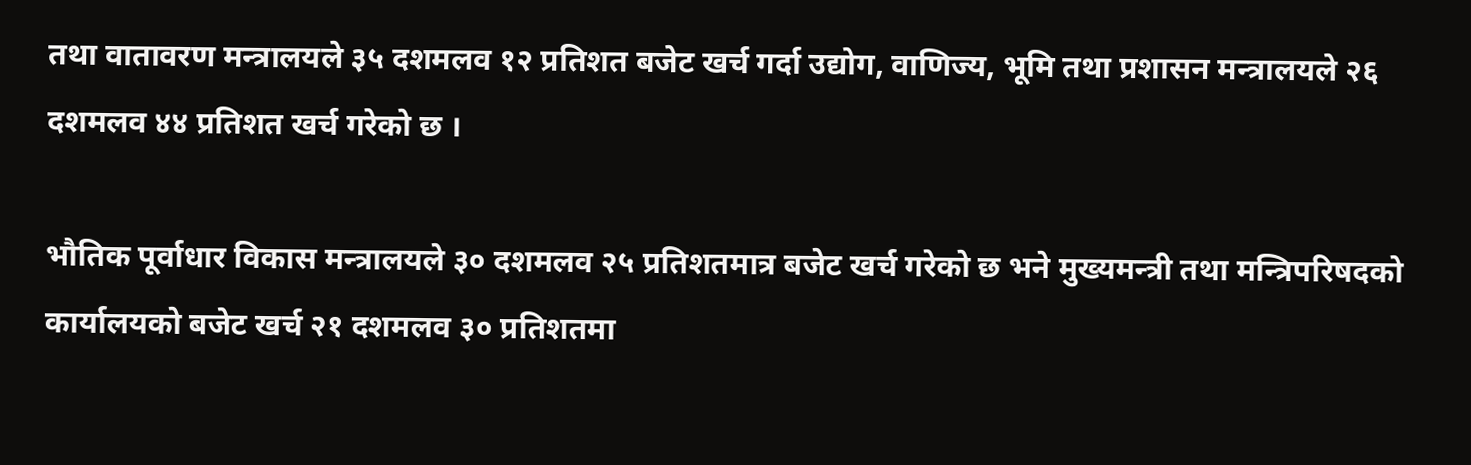तथा वातावरण मन्त्रालयले ३५ दशमलव १२ प्रतिशत बजेट खर्च गर्दा उद्योग, वाणिज्य, भूमि तथा प्रशासन मन्त्रालयले २६ दशमलव ४४ प्रतिशत खर्च गरेको छ ।

भौतिक पूर्वाधार विकास मन्त्रालयले ३० दशमलव २५ प्रतिशतमात्र बजेट खर्च गरेको छ भने मुख्यमन्त्री तथा मन्त्रिपरिषदको कार्यालयको बजेट खर्च २१ दशमलव ३० प्रतिशतमा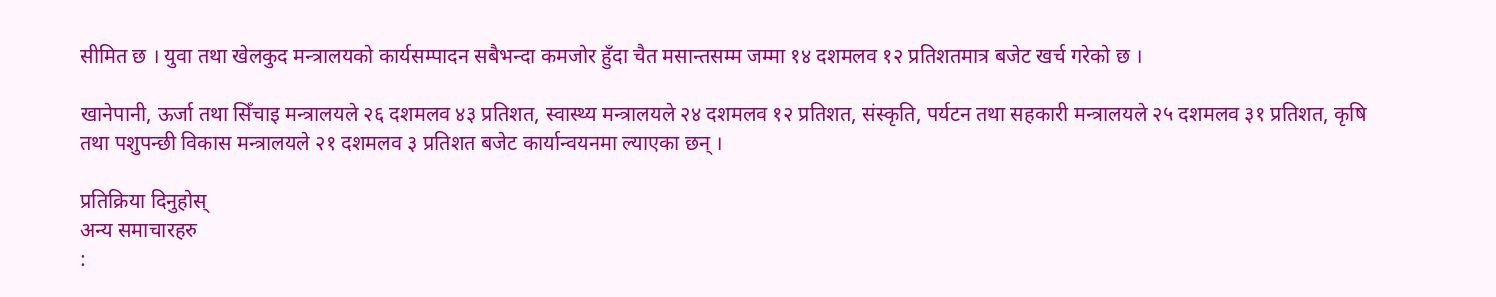सीमित छ । युवा तथा खेलकुद मन्त्रालयको कार्यसम्पादन सबैभन्दा कमजोर हुँदा चैत मसान्तसम्म जम्मा १४ दशमलव १२ प्रतिशतमात्र बजेट खर्च गरेको छ ।

खानेपानी, ऊर्जा तथा सिँचाइ मन्त्रालयले २६ दशमलव ४३ प्रतिशत, स्वास्थ्य मन्त्रालयले २४ दशमलव १२ प्रतिशत, संस्कृति, पर्यटन तथा सहकारी मन्त्रालयले २५ दशमलव ३१ प्रतिशत, कृषि तथा पशुपन्छी विकास मन्त्रालयले २१ दशमलव ३ प्रतिशत बजेट कार्यान्वयनमा ल्याएका छन् ।

प्रतिक्रिया दिनुहोस्
अन्य समाचारहरु
: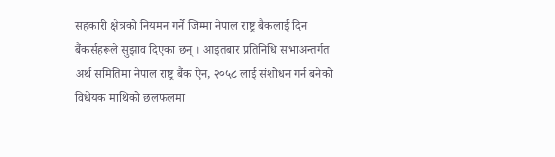सहकारी क्षेत्रको नियमन गर्ने जिम्मा नेपाल राष्ट्र बैकलाई दिन बैंकर्सहरूले सुझाव दिएका छन् । आइतबार प्रतिनिधि सभाअन्तर्गत अर्थ समितिमा नेपाल राष्ट्र बैंक ऐन, २०५८ लाई संशोधन गर्न बनेको विधेयक माथिको छलफलमा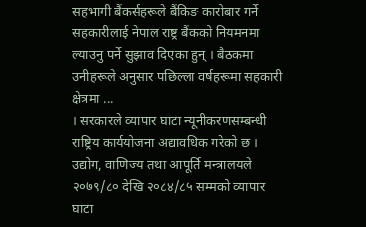सहभागी बैंकर्सहरूले बैंकिङ कारोबार गर्ने सहकारीलाई नेपाल राष्ट्र बैंकको नियमनमा ल्याउनु पर्ने सुझाव दिएका हुन् । बैठकमा उनीहरूले अनुसार पछिल्ला वर्षहरूमा सहकारी क्षेत्रमा ...
। सरकारले व्यापार घाटा न्यूनीकरणसम्बन्धी राष्ट्रिय कार्ययोजना अद्यावधिक गरेको छ । उद्योग, वाणिज्य तथा आपूर्ति मन्त्रालयले २०७९/८० देखि २०८४/८५ सम्मको व्यापार घाटा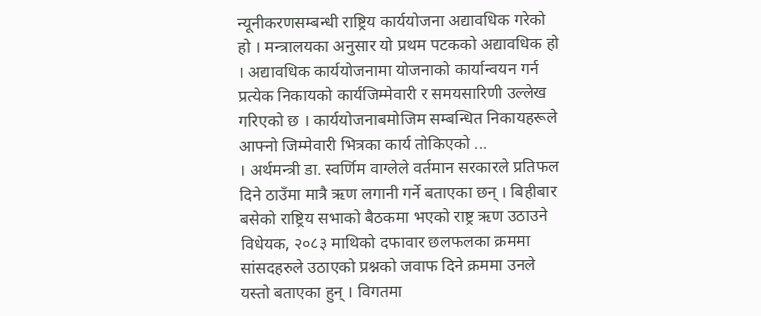न्यूनीकरणसम्बन्धी राष्ट्रिय कार्ययोजना अद्यावधिक गरेको हो । मन्त्रालयका अनुसार यो प्रथम पटकको अद्यावधिक हो । अद्यावधिक कार्ययोजनामा योजनाको कार्यान्वयन गर्न प्रत्येक निकायको कार्यजिम्मेवारी र समयसारिणी उल्लेख गरिएको छ । कार्ययोजनाबमोजिम सम्बन्धित निकायहरूले आफ्नो जिम्मेवारी भित्रका कार्य तोकिएको ...
। अर्थमन्त्री डा. स्वर्णिम वाग्लेले वर्तमान सरकारले प्रतिफल दिने ठाउँमा मात्रै ऋण लगानी गर्ने बताएका छन् । बिहीबार बसेको राष्ट्रिय सभाको बैठकमा भएको राष्ट्र ऋण उठाउने विधेयक, २०८३ माथिको दफावार छलफलका क्रममा सांसदहरुले उठाएको प्रश्नको जवाफ दिने क्रममा उनले यस्तो बताएका हुन् । विगतमा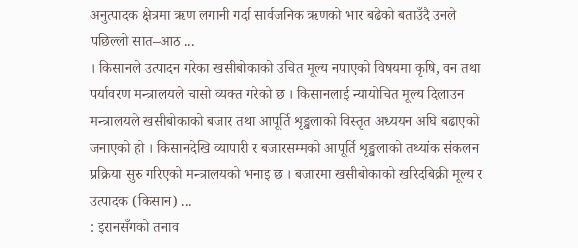अनुत्पादक क्षेत्रमा ऋण लगानी गर्दा सार्वजनिक ऋणको भार बढेको बताउँदै उनले पछिल्लो सात–आठ ...
। किसानले उत्पादन गरेका खसीबोकाको उचित मूल्य नपाएको विषयमा कृषि, वन तथा पर्यावरण मन्त्रालयले चासो व्यक्त गरेको छ । किसानलाई न्यायोचित मूल्य दिलाउन मन्त्रालयले खसीबोकाको बजार तथा आपूर्ति शृङ्खलाको विस्तृत अध्ययन अघि बढाएको जनाएको हो । किसानदेखि व्यापारी र बजारसम्मको आपूर्ति शृङ्खलाको तथ्यांक संकलन प्रक्रिया सुरु गरिएको मन्त्रालयको भनाइ छ । बजारमा खसीबोकाको खरिदबिक्री मूल्य र उत्पादक (किसान) ...
: इरानसँगको तनाव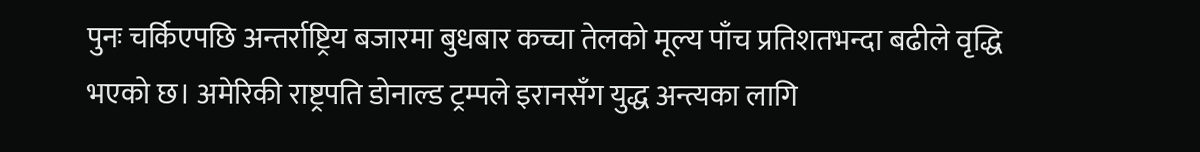पुनः चर्किएपछि अन्तर्राष्ट्रिय बजारमा बुधबार कच्चा तेलको मूल्य पाँच प्रतिशतभन्दा बढीले वृद्धि भएको छ। अमेरिकी राष्ट्रपति डोनाल्ड ट्रम्पले इरानसँग युद्ध अन्त्यका लागि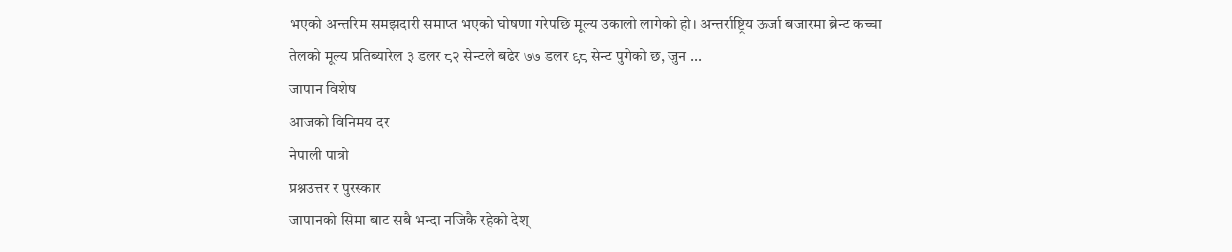भएको अन्तरिम समझदारी समाप्त भएको घोषणा गरेपछि मूल्य उकालो लागेको हो। अन्तर्राष्ट्रिय ऊर्जा बजारमा ब्रेन्ट कच्चा तेलको मूल्य प्रतिब्यारेल ३ डलर ८२ सेन्टले बढेर ७७ डलर ९८ सेन्ट पुगेको छ, जुन ...
जापान विशेष
आजको विनिमय दर
नेपाली पात्रो
प्रश्नउत्तर र पुरस्कार
जापानको सिमा बाट सबै भन्दा नजिकै रहेको देश्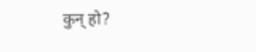कुन् हो?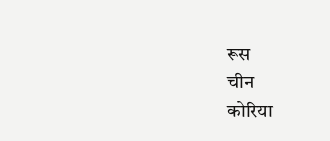रूस
चीन
कोरिया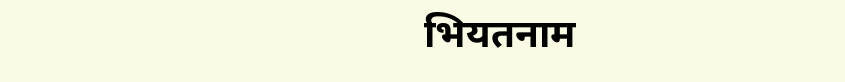भियतनाम